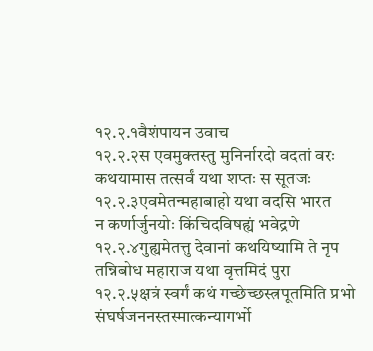१२.२.१वैशंपायन उवाच
१२.२.२स एवमुक्तस्तु मुनिर्नारदो वदतां वरः
कथयामास तत्सर्वं यथा शप्तः स सूतजः
१२.२.३एवमेतन्महाबाहो यथा वदसि भारत
न कर्णार्जुनयोः किंचिदविषह्यं भवेद्रणे
१२.२.४गुह्यमेतत्तु देवानां कथयिष्यामि ते नृप
तन्निबोध महाराज यथा वृत्तमिदं पुरा
१२.२.५क्षत्रं स्वर्गं कथं गच्छेच्छस्त्रपूतमिति प्रभो
संघर्षजननस्तस्मात्कन्यागर्भो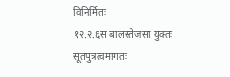विनिर्मितः
१२.२.६स बालस्तेजसा युक्तः सूतपुत्रत्वमागतः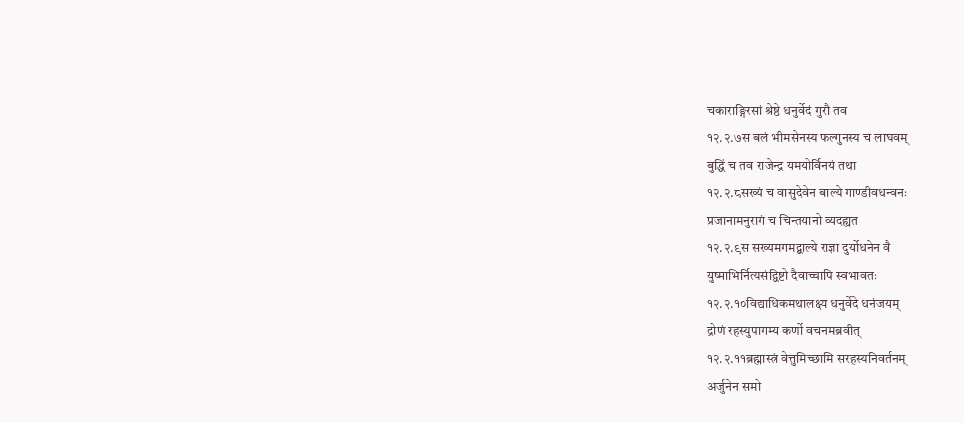चकाराङ्गिरसां श्रेष्ठे धनुर्वेदं गुरौ तव
१२.२.७स बलं भीमसेनस्य फल्गुनस्य च लाघवम्
बुद्धिं च तव राजेन्द्र यमयोर्विनयं तथा
१२.२.८सख्यं च वासुदेवेन बाल्ये गाण्डीवधन्वनः
प्रजानामनुरागं च चिन्तयानो व्यदह्यत
१२.२.९स सख्यमगमद्बाल्ये राज्ञा दुर्योधनेन वै
युष्माभिर्नित्यसंद्विष्टो दैवाच्चापि स्वभावतः
१२.२.१०विद्याधिकमथालक्ष्य धनुर्वेदे धनंजयम्
द्रोणं रहस्युपागम्य कर्णो वचनमब्रवीत्
१२.२.११ब्रह्मास्त्रं वेत्तुमिच्छामि सरहस्यनिवर्तनम्
अर्जुनेन समो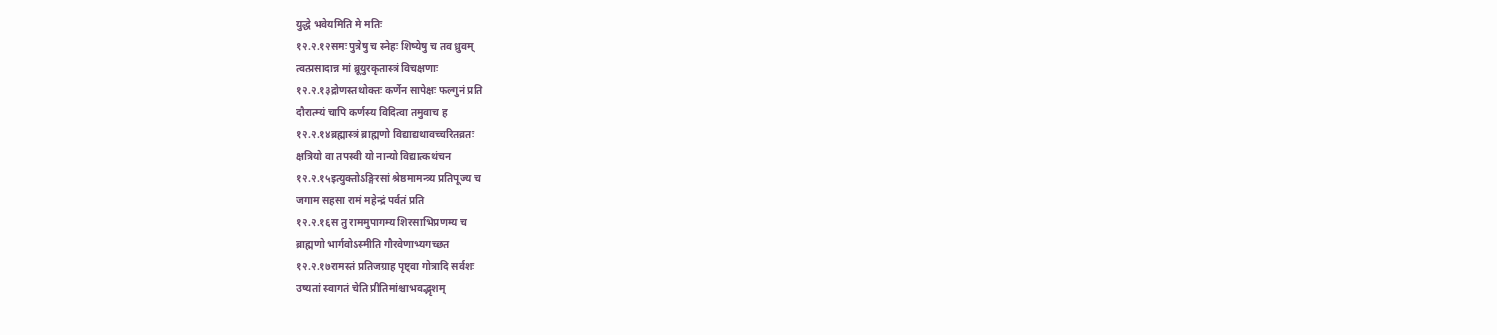युद्धे भवेयमिति मे मतिः
१२.२.१२समः पुत्रेषु च स्नेहः शिष्येषु च तव ध्रुवम्
त्वत्प्रसादान्न मां ब्रूयुरकृतास्त्रं विचक्षणाः
१२.२.१३द्रोणस्तथोक्तः कर्णेन सापेक्षः फल्गुनं प्रति
दौरात्म्यं चापि कर्णस्य विदित्वा तमुवाच ह
१२.२.१४ब्रह्मास्त्रं ब्राह्मणो विद्याद्यथावच्चरितव्रतः
क्षत्रियो वा तपस्वी यो नान्यो विद्यात्कथंचन
१२.२.१५इत्युक्तोऽङ्गिरसां श्रेष्ठमामन्त्र्य प्रतिपूज्य च
जगाम सहसा रामं महेन्द्रं पर्वतं प्रति
१२.२.१६स तु राममुपागम्य शिरसाभिप्रणम्य च
ब्राह्मणो भार्गवोऽस्मीति गौरवेणाभ्यगच्छत
१२.२.१७रामस्तं प्रतिजग्राह पृष्ट्वा गोत्रादि सर्वशः
उष्यतां स्वागतं चेति प्रीतिमांश्चाभवद्भृशम्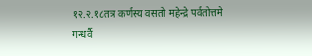१२.२.१८तत्र कर्णस्य वसतो महेन्द्रे पर्वतोत्तमे
गन्धर्वै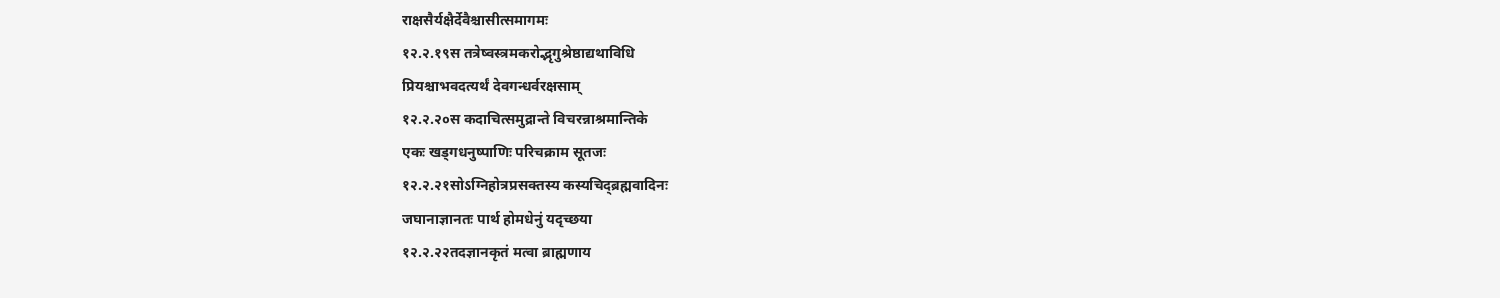राक्षसैर्यक्षैर्देवैश्चासीत्समागमः
१२.२.१९स तत्रेष्वस्त्रमकरोद्भृगुश्रेष्ठाद्यथाविधि
प्रियश्चाभवदत्यर्थं देवगन्धर्वरक्षसाम्
१२.२.२०स कदाचित्समुद्रान्ते विचरन्नाश्रमान्तिके
एकः खड्गधनुष्पाणिः परिचक्राम सूतजः
१२.२.२१सोऽग्निहोत्रप्रसक्तस्य कस्यचिद्ब्रह्मवादिनः
जघानाज्ञानतः पार्थ होमधेनुं यदृच्छया
१२.२.२२तदज्ञानकृतं मत्वा ब्राह्मणाय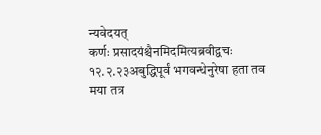न्यवेदयत्
कर्णः प्रसादयंश्चैनमिदमित्यब्रवीद्वचः
१२.२.२३अबुद्धिपूर्वं भगवन्धेनुरेषा हता तव
मया तत्र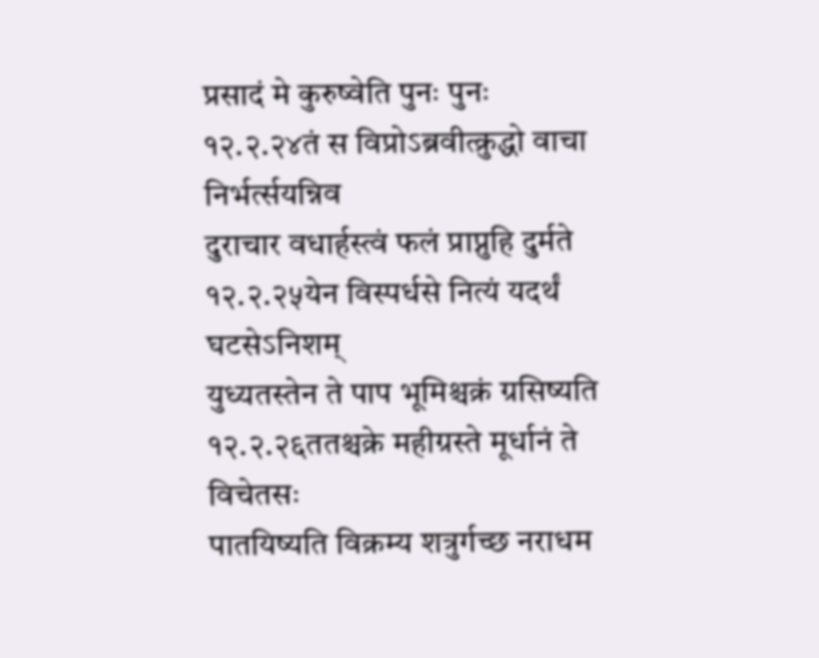प्रसादं मे कुरुष्वेति पुनः पुनः
१२.२.२४तं स विप्रोऽब्रवीत्क्रुद्धो वाचा निर्भर्त्सयन्निव
दुराचार वधार्हस्त्वं फलं प्राप्नुहि दुर्मते
१२.२.२५येन विस्पर्धसे नित्यं यदर्थं घटसेऽनिशम्
युध्यतस्तेन ते पाप भूमिश्चक्रं ग्रसिष्यति
१२.२.२६ततश्चक्रे महीग्रस्ते मूर्धानं ते विचेतसः
पातयिष्यति विक्रम्य शत्रुर्गच्छ नराधम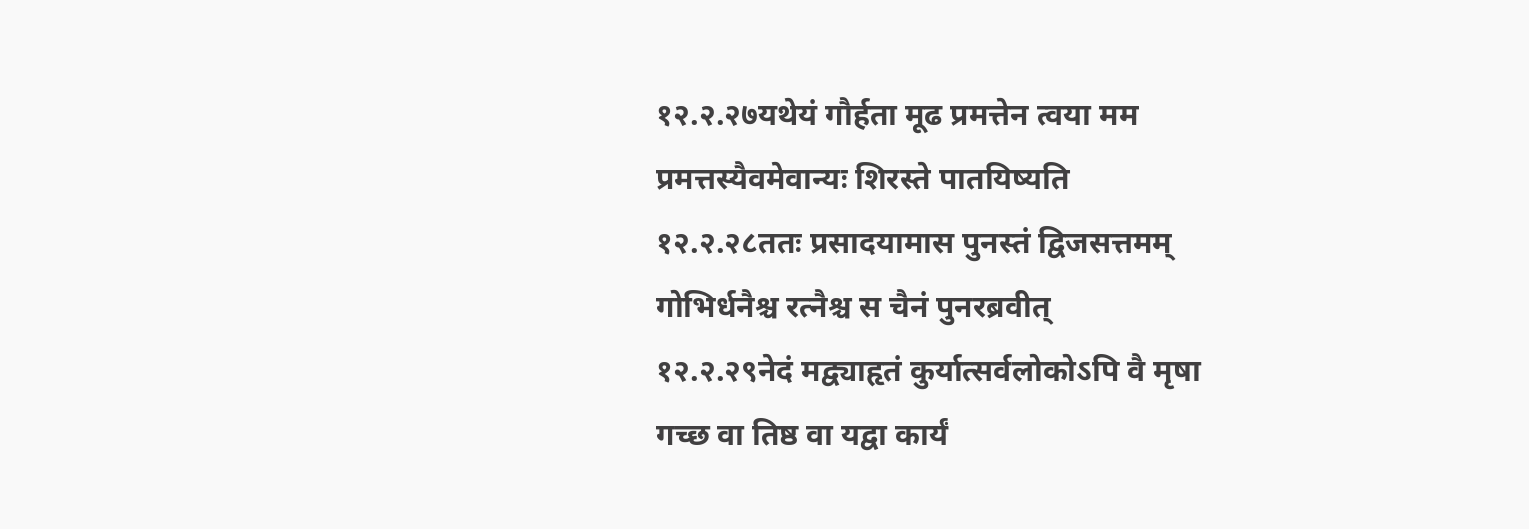१२.२.२७यथेयं गौर्हता मूढ प्रमत्तेन त्वया मम
प्रमत्तस्यैवमेवान्यः शिरस्ते पातयिष्यति
१२.२.२८ततः प्रसादयामास पुनस्तं द्विजसत्तमम्
गोभिर्धनैश्च रत्नैश्च स चैनं पुनरब्रवीत्
१२.२.२९नेदं मद्व्याहृतं कुर्यात्सर्वलोकोऽपि वै मृषा
गच्छ वा तिष्ठ वा यद्वा कार्यं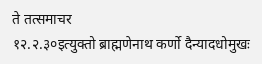ते तत्समाचर
१२.२.३०इत्युक्तो ब्राह्मणेनाथ कर्णो दैन्यादधोमुखः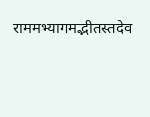राममभ्यागमद्भीतस्तदेव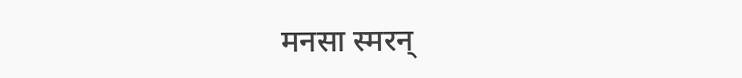मनसा स्मरन्